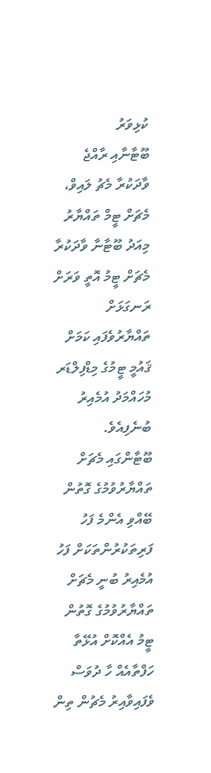ކުޅިވަރު
ބޫޓާނާއި ރާއްޖެ ވާދަކުރާ މެޗު ލައިވް، މެޗަށް ޓީމް ތައްޔާރު
މިއަދު ބޫޓާނާ ވާދަކުރާ މެޗަށް ޓީމު އޮތީ ވަރަށް ރަނގަޅަށް ތައްޔާރުވެފައި ކަމަށް ޤައުމީ ޓީމުގެ މިޑްފިލްޑަރ މުހައްމަދު އުމެއިރު ބުނެފިއެވެ.
ބޫޓާންގައި މެޗަށް ތައްޔާރުވުމުގެ ގޮތުން ބޭއްވި އެންމެ ފަހު ފަރިތަކުރުންތަކަށް ފަހު އުމެއިރު ބުނީ މެޗަށް ތައްޔާރުވުމުގެ ގޮތުން ޓީމު އެއްކޮށް އުޅޭތާ ހަފްތާއެއް ހާ ދުވަސް ވެފައިވާއިރު މެޗުން ތިން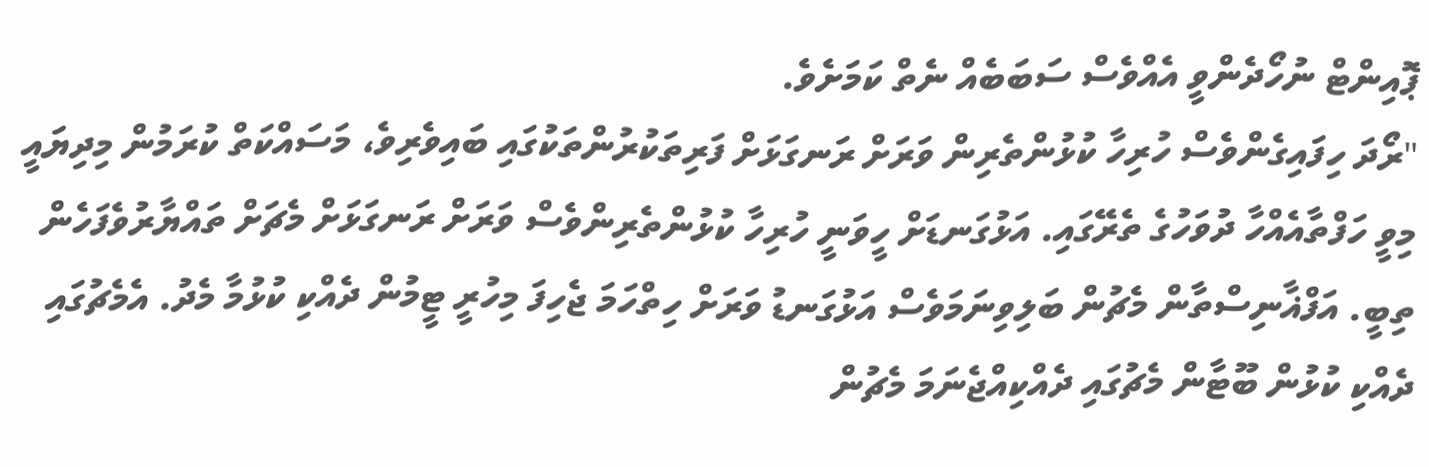ޕޮއިންޓް ނުހޯދެންވީ އެއްވެސް ސަބަބެއް ނެތް ކަމަށެވެ.
"ރޯދަ ހިފައިގެންވެސް ހުރިހާ ކުޅުންތެރިން ވަރަށް ރަނގަޅަށް ފަރިތަކުރުންތަކުގައި ބައިވެރިވެ، މަސައްކަތް ކުރަމުން މިދިޔައީ މިވީ ހަފްތާއެއްހާ ދުވަހުގެ ތެރޭގައި. އަޅުގަނޑަށް ހީވަނީ ހުރިހާ ކުޅުންތެރިންވެސް ވަރަށް ރަނގަޅަށް މެޗަށް ތައްޔާރުވެފަހެން ތިބީ. އަފްޣާނިސްތާން މެޗުން ބަލިވިނަމަވެސް އަޅުގަނޑު ވަރަށް ހިތްހަމަ ޖެހިފަ މިހުރީ ޓީމުން ދެއްކި ކުޅުމާ މެދު. އެމެޗުގައި ދެއްކި ކުޅުން ބޫޓާން މެޗުގައި ދެއްކިއްޖެނަމަ މެޗުން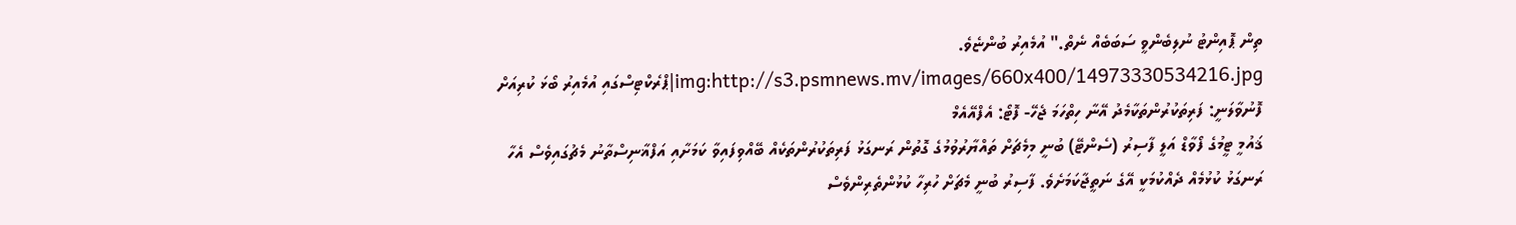ތިން ޕޮއިންޓު ނުލިބެންވީ ސަބަބެއް ނެތް." އުމެއިރު ބުންޏެވެ.
img:http://s3.psmnews.mv/images/660x400/14973330534216.jpg|ޕްރެކްޓިސްގައި އުމެއިރު ބޯޅަ ކުރިއަށް ފޮނުވާލަނީ: ފަރިތަކުރުންތަކާމެދު އޭނާ ހިތްހަމަ ޖެހޭ- ފޮޓޯ: އެފްއޭއެމް
ޤައުމީ ޓީމުގެ ފޯވާޑް އަލީ ފާސިރު (ސެންޓޭ) ބުނީ މިމެޗަށް ތައްޔާރުވުމުގެ ގޮތުން ރަނގަޅު ފަރިތަކުރުންތަކެއް ބޭއްވިފައިވާ ކަމަށާއި އަފްޣާނިސްތާނު މެޗުގައިވެސް އެހާ ރަނގަޅު ކުޅުމެއް ދެއްކުމަކީ އޭގެ ނަތީޖާކަމަށެވެ. ފާސިރު ބުނީ މެޗަށް ހުރިހާ ކުޅުންތެރިންވެސް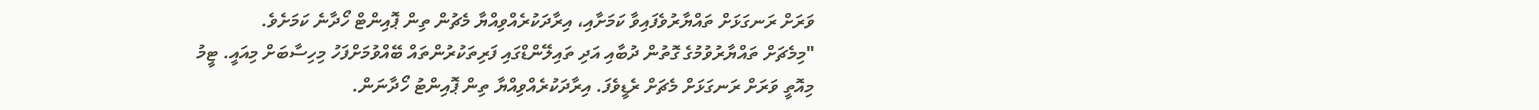ވަރަށް ރަނގަޅަށް ތައްޔާރުވެފައިވާ ކަމަށާއި، އިރާދަކުރެއްވިއްޔާ މެޗުން ތިން ޕޮއިންޓް ހޯދާނެ ކަމަށެވެ.
"މިމެޗަށް ތައްޔާރުވުމުގެ ގޮތުން ދުބާއި އަދި ތައިލޭންޑްގައި ފަރިތަކުރުންތައް ބޭއްވުމަށްފަހު މިހިސާބަށް މިއައީ. ޓީމު މިއޮތީ ވަރަށް ރަނގަޅަށް މެޗަށް ރެޑީވެފަ. އިރާދަކުރެއްވިއްޔާ ތިން ޕޮއިންޓު ހޯދާނަން.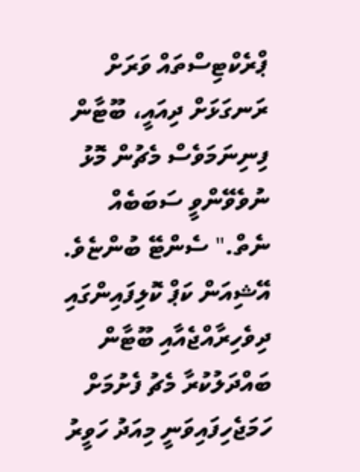ޕްރެކްޓިސްތައް ވަރަށް ރަނގަޅަށް ދިއައީ، ބޫޓާން ފިނިނަމަވެސް މެޗުން މޮޅު ނުވެވޭންވީ ސަބަބެއް ނެތް." ސެންޓޭ ބުންޏެވެ.
އޭޝިއަން ކަޕް ކޮލިފައިންގައި ދިވެހިރާއްޖެއާއި ބޫޓާން ބައްދަލުކުރާ މެޗު ފެށުމަށް ހަމަޖެހިފައިވަނީ މިއަދު ހަވީރު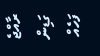ރާއްޖެ ގަޑިން ފަހެއް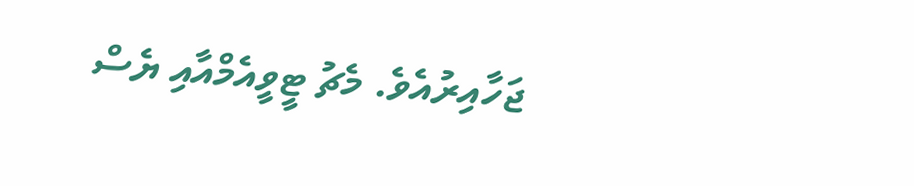ޖަހާއިރުއެވެ. މެޗު ޓީވީއެމްއާއި ޔެސް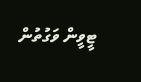ޓީވީން ވަގުތުން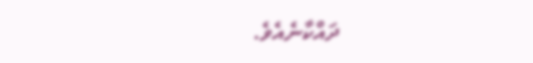ދައްކާނެއެވެ.